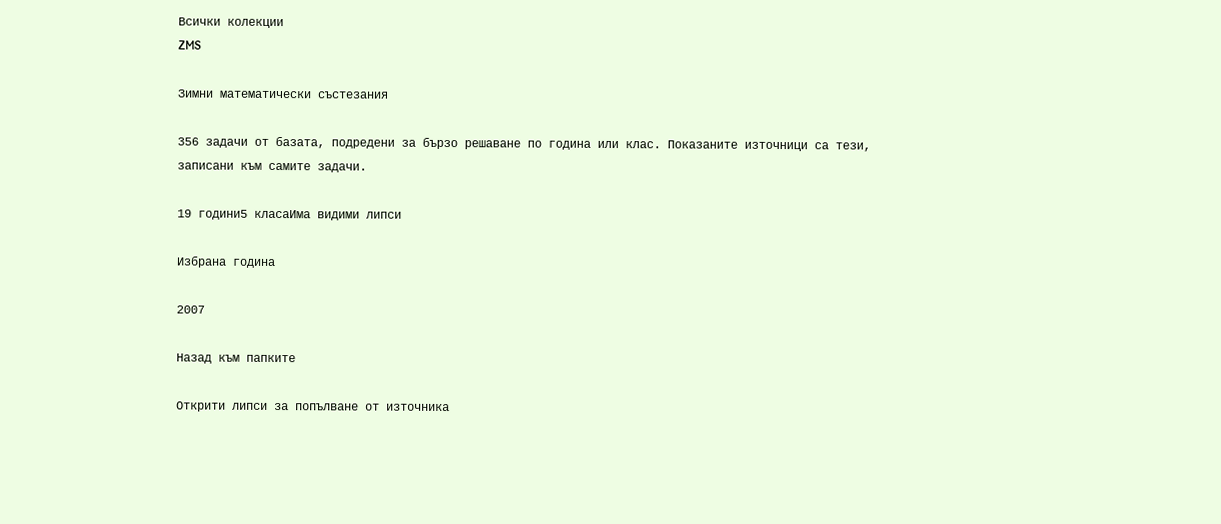Всички колекции
ZMS

Зимни математически състезания

356 задачи от базата, подредени за бързо решаване по година или клас. Показаните източници са тези, записани към самите задачи.

19 години5 класаИма видими липси

Избрана година

2007

Назад към папките

Открити липси за попълване от източника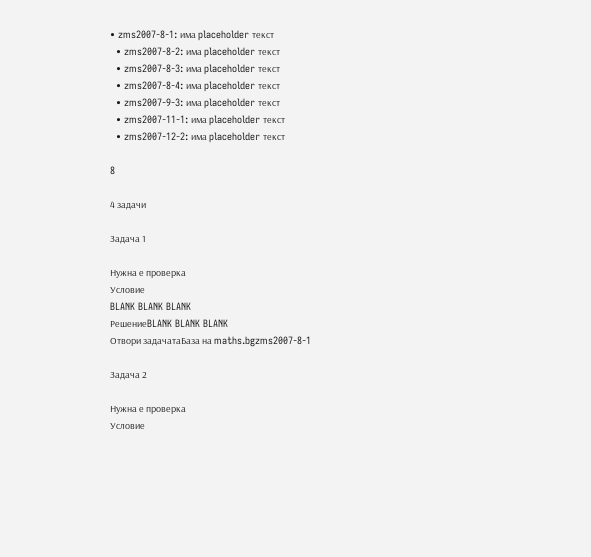• zms2007-8-1: има placeholder текст
  • zms2007-8-2: има placeholder текст
  • zms2007-8-3: има placeholder текст
  • zms2007-8-4: има placeholder текст
  • zms2007-9-3: има placeholder текст
  • zms2007-11-1: има placeholder текст
  • zms2007-12-2: има placeholder текст

8

4 задачи

Задача 1

Нужна е проверка
Условие
BLANK BLANK BLANK
РешениеBLANK BLANK BLANK
Отвори задачатаБаза на maths.bgzms2007-8-1

Задача 2

Нужна е проверка
Условие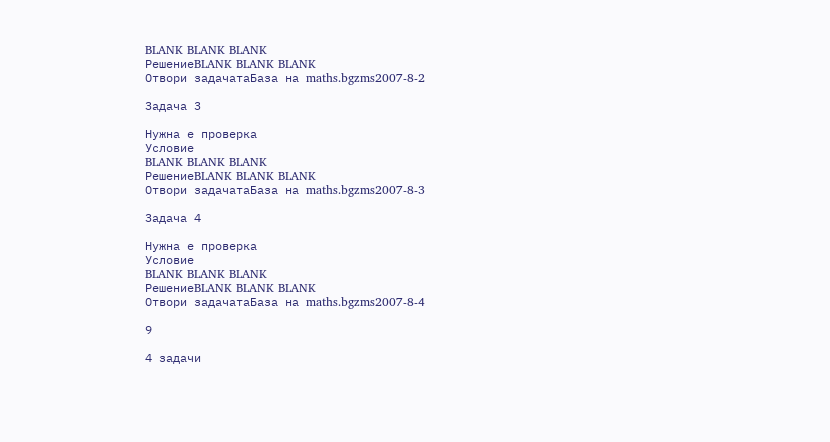BLANK BLANK BLANK
РешениеBLANK BLANK BLANK
Отвори задачатаБаза на maths.bgzms2007-8-2

Задача 3

Нужна е проверка
Условие
BLANK BLANK BLANK
РешениеBLANK BLANK BLANK
Отвори задачатаБаза на maths.bgzms2007-8-3

Задача 4

Нужна е проверка
Условие
BLANK BLANK BLANK
РешениеBLANK BLANK BLANK
Отвори задачатаБаза на maths.bgzms2007-8-4

9

4 задачи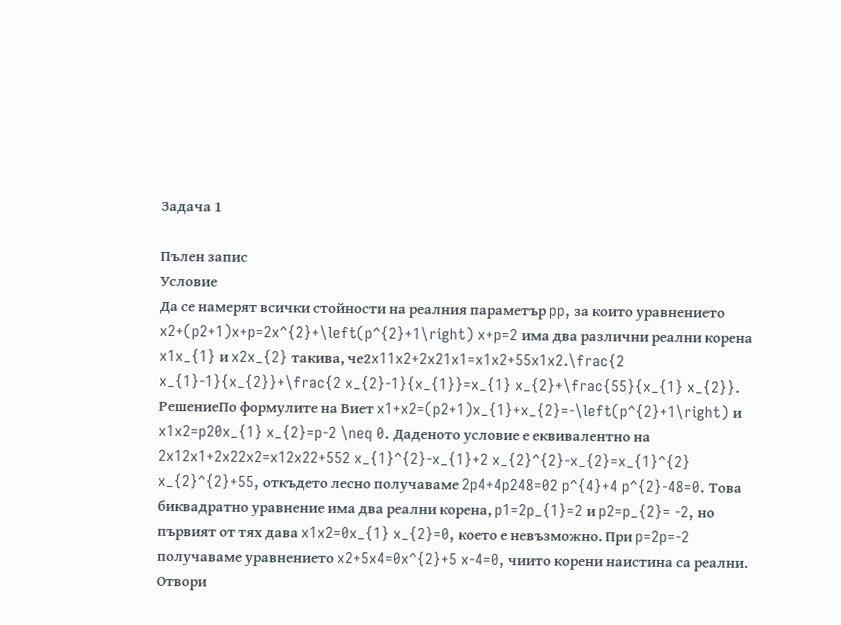Задача 1

Пълен запис
Условие
Да се намерят всички стойности на реалния параметър pp, за които уравнението x2+(p2+1)x+p=2x^{2}+\left(p^{2}+1\right) x+p=2 има два различни реални корена x1x_{1} и x2x_{2} такива, че2x11x2+2x21x1=x1x2+55x1x2.\frac{2 x_{1}-1}{x_{2}}+\frac{2 x_{2}-1}{x_{1}}=x_{1} x_{2}+\frac{55}{x_{1} x_{2}}.
РешениеПо формулите на Виет x1+x2=(p2+1)x_{1}+x_{2}=-\left(p^{2}+1\right) и x1x2=p20x_{1} x_{2}=p-2 \neq 0. Даденото условие е еквивалентно на 2x12x1+2x22x2=x12x22+552 x_{1}^{2}-x_{1}+2 x_{2}^{2}-x_{2}=x_{1}^{2} x_{2}^{2}+55, откъдето лесно получаваме 2p4+4p248=02 p^{4}+4 p^{2}-48=0. Това биквадратно уравнение има два реални корена, p1=2p_{1}=2 и p2=p_{2}= -2, но първият от тях дава x1x2=0x_{1} x_{2}=0, което е невъзможно. При p=2p=-2 получаваме уравнението x2+5x4=0x^{2}+5 x-4=0, чиито корени наистина са реални.
Отвори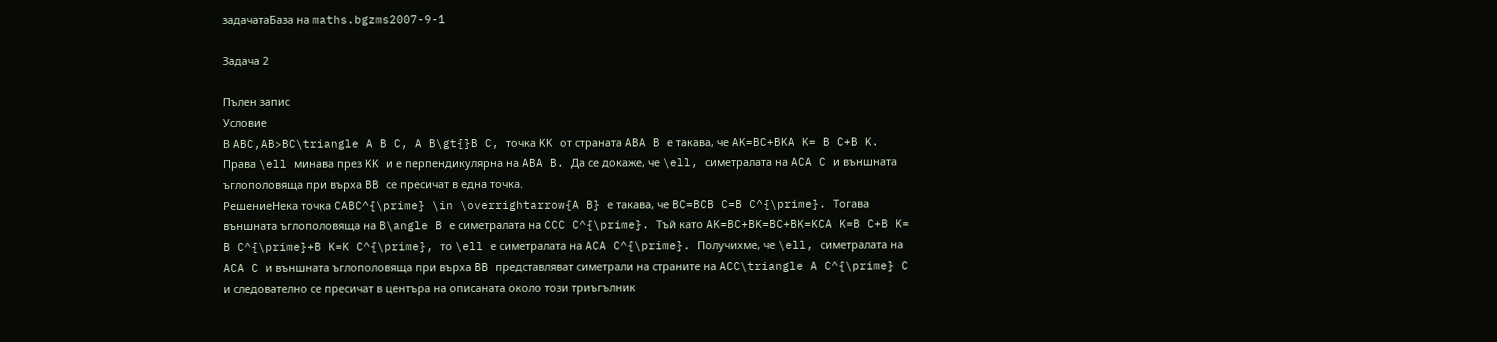задачатаБаза на maths.bgzms2007-9-1

Задача 2

Пълен запис
Условие
В ABC,AB>BC\triangle A B C, A B\gt{}B C, точка KK от страната ABA B е такава, че AK=BC+BKA K= B C+B K. Права \ell минава през KK и е перпендикулярна на ABA B. Да се докаже, че \ell, симетралата на ACA C и външната ъглополовяща при върха BB се пресичат в една точка.
РешениеНека точка CABC^{\prime} \in \overrightarrow{A B} е такава, че BC=BCB C=B C^{\prime}. Тогава външната ъглополовяща на B\angle B е симетралата на CCC C^{\prime}. Тъй като AK=BC+BK=BC+BK=KCA K=B C+B K= B C^{\prime}+B K=K C^{\prime}, то \ell е симетралата на ACA C^{\prime}. Получихме, че \ell, симетралата на ACA C и външната ъглополовяща при върха BB представляват симетрали на страните на ACC\triangle A C^{\prime} C и следователно се пресичат в центъра на описаната около този триъгълник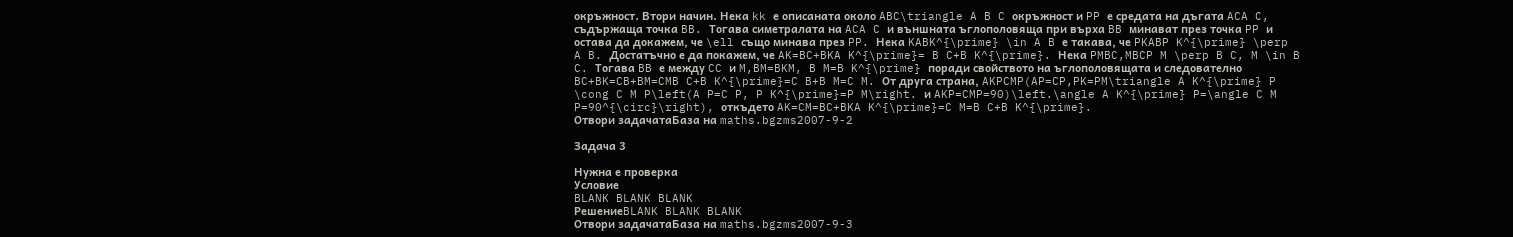окръжност. Втори начин. Нека kk е описаната около ABC\triangle A B C окръжност и PP е средата на дъгата ACA C, съдържаща точка BB. Тогава симетралата на ACA C и външната ъглополовяща при върха BB минават през точка PP и остава да докажем, че \ell също минава през PP. Нека KABK^{\prime} \in A B е такава, че PKABP K^{\prime} \perp A B. Достатъчно е да покажем, че AK=BC+BKA K^{\prime}= B C+B K^{\prime}. Нека PMBC,MBCP M \perp B C, M \in B C. Тогава BB е между CC и M,BM=BKM, B M=B K^{\prime} поради свойството на ъглополовящата и следователно BC+BK=CB+BM=CMB C+B K^{\prime}=C B+B M=C M. От друга страна, AKPCMP(AP=CP,PK=PM\triangle A K^{\prime} P \cong C M P\left(A P=C P, P K^{\prime}=P M\right. и AKP=CMP=90)\left.\angle A K^{\prime} P=\angle C M P=90^{\circ}\right), откъдето AK=CM=BC+BKA K^{\prime}=C M=B C+B K^{\prime}.
Отвори задачатаБаза на maths.bgzms2007-9-2

Задача 3

Нужна е проверка
Условие
BLANK BLANK BLANK
РешениеBLANK BLANK BLANK
Отвори задачатаБаза на maths.bgzms2007-9-3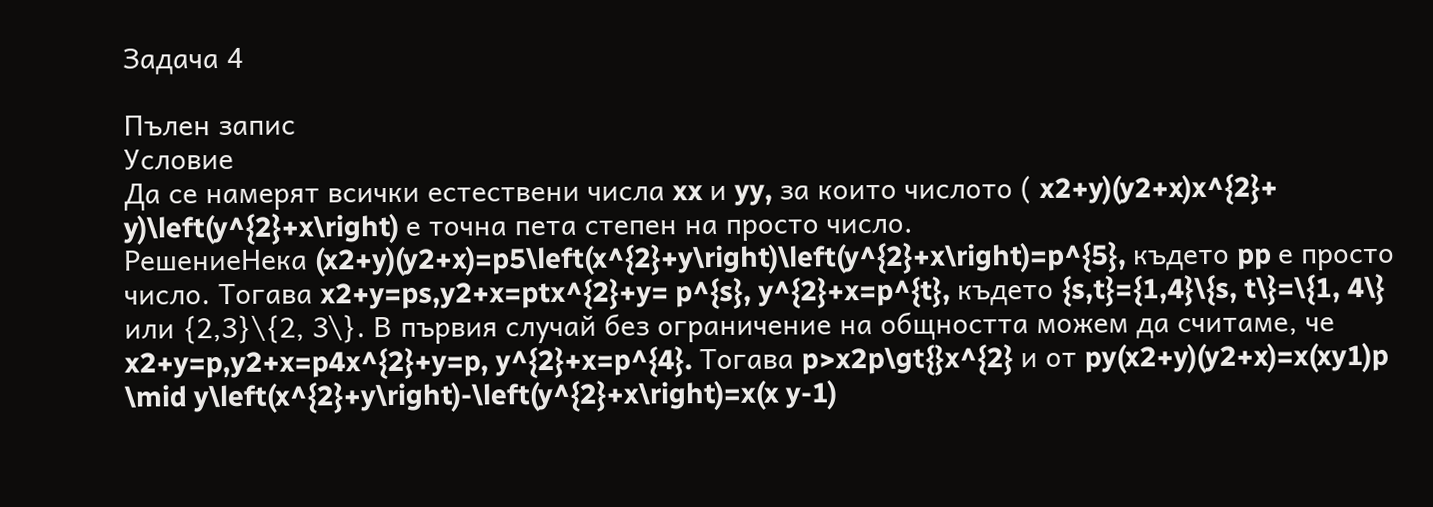Задача 4

Пълен запис
Условие
Да се намерят всички естествени числа xx и yy, за които числото ( x2+y)(y2+x)x^{2}+ y)\left(y^{2}+x\right) е точна пета степен на просто число.
РешениеНека (x2+y)(y2+x)=p5\left(x^{2}+y\right)\left(y^{2}+x\right)=p^{5}, където pp е просто число. Тогава x2+y=ps,y2+x=ptx^{2}+y= p^{s}, y^{2}+x=p^{t}, където {s,t}={1,4}\{s, t\}=\{1, 4\} или {2,3}\{2, 3\}. В първия случай без ограничение на общността можем да считаме, че x2+y=p,y2+x=p4x^{2}+y=p, y^{2}+x=p^{4}. Тогава p>x2p\gt{}x^{2} и от py(x2+y)(y2+x)=x(xy1)p \mid y\left(x^{2}+y\right)-\left(y^{2}+x\right)=x(x y-1)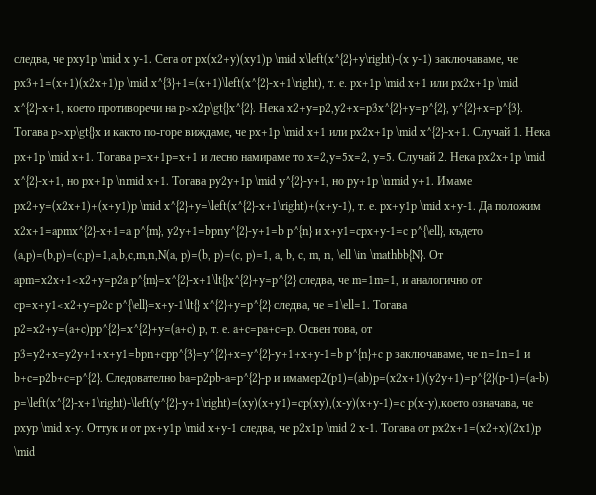следва, че pxy1p \mid x y-1. Сега от px(x2+y)(xy1)p \mid x\left(x^{2}+y\right)-(x y-1) заключаваме, че px3+1=(x+1)(x2x+1)p \mid x^{3}+1=(x+1)\left(x^{2}-x+1\right), т. е. px+1p \mid x+1 или px2x+1p \mid x^{2}-x+1, което противоречи на p>x2p\gt{}x^{2}. Нека x2+y=p2,y2+x=p3x^{2}+y=p^{2}, y^{2}+x=p^{3}. Тогава p>xp\gt{}x и както по-горе виждаме, че px+1p \mid x+1 или px2x+1p \mid x^{2}-x+1. Случай 1. Нека px+1p \mid x+1. Тогава p=x+1p=x+1 и лесно намираме то x=2,y=5x=2, y=5. Случай 2. Нека px2x+1p \mid x^{2}-x+1, но px+1p \nmid x+1. Тогава py2y+1p \mid y^{2}-y+1, но py+1p \nmid y+1. Имаме px2+y=(x2x+1)+(x+y1)p \mid x^{2}+y=\left(x^{2}-x+1\right)+(x+y-1), т. е. px+y1p \mid x+y-1. Да положим x2x+1=apmx^{2}-x+1=a p^{m}, y2y+1=bpny^{2}-y+1=b p^{n} и x+y1=cpx+y-1=c p^{\ell}, където (a,p)=(b,p)=(c,p)=1,a,b,c,m,n,N(a, p)=(b, p)=(c, p)=1, a, b, c, m, n, \ell \in \mathbb{N}. От apm=x2x+1<x2+y=p2a p^{m}=x^{2}-x+1\lt{}x^{2}+y=p^{2} следва, че m=1m=1, и аналогично от cp=x+y1<x2+y=p2c p^{\ell}=x+y-1\lt{} x^{2}+y=p^{2} следва, че =1\ell=1. Тогава p2=x2+y=(a+c)pp^{2}=x^{2}+y=(a+c) p, т. е. a+c=pa+c=p. Освен това, от p3=y2+x=y2y+1+x+y1=bpn+cpp^{3}=y^{2}+x=y^{2}-y+1+x+y-1=b p^{n}+c p заключаваме, че n=1n=1 и b+c=p2b+c=p^{2}. Следователно ba=p2pb-a=p^{2}-p и имамеp2(p1)=(ab)p=(x2x+1)(y2y+1)=p^{2}(p-1)=(a-b) p=\left(x^{2}-x+1\right)-\left(y^{2}-y+1\right)=(xy)(x+y1)=cp(xy),(x-y)(x+y-1)=c p(x-y),което означава, че pxyp \mid x-y. Оттук и от px+y1p \mid x+y-1 следва, че p2x1p \mid 2 x-1. Тогава от px2x+1=(x2+x)(2x1)p \mid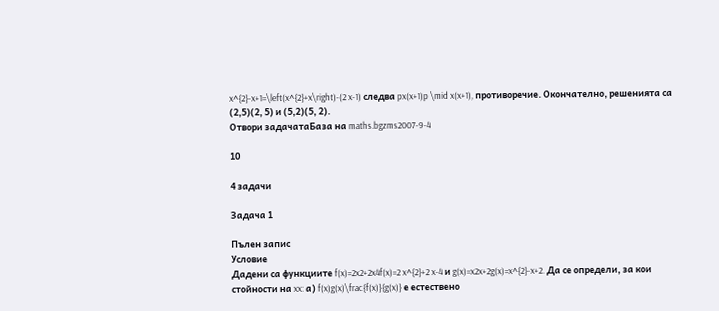x^{2}-x+1=\left(x^{2}+x\right)-(2 x-1) следва px(x+1)p \mid x(x+1), противоречие. Окончателно, решенията са (2,5)(2, 5) и (5,2)(5, 2).
Отвори задачатаБаза на maths.bgzms2007-9-4

10

4 задачи

Задача 1

Пълен запис
Условие
Дадени са функциите f(x)=2x2+2x4f(x)=2 x^{2}+2 x-4 и g(x)=x2x+2g(x)=x^{2}-x+2. Да се определи, за кои стойности на xx: а) f(x)g(x)\frac{f(x)}{g(x)} е естествено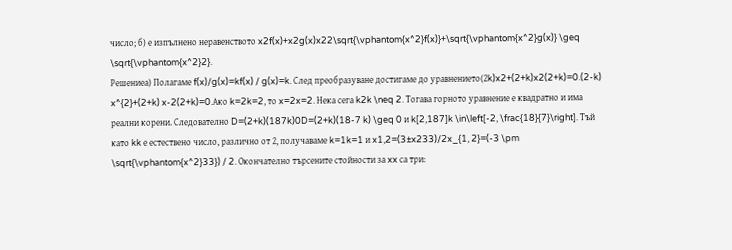число; б) е изпълнено неравенството x2f(x)+x2g(x)x22\sqrt{\vphantom{x^2}f(x)}+\sqrt{\vphantom{x^2}g(x)} \geq \sqrt{\vphantom{x^2}2}.
Решениеа) Полагаме f(x)/g(x)=kf(x) / g(x)=k. След преобразуване достигаме до уравнението(2k)x2+(2+k)x2(2+k)=0.(2-k) x^{2}+(2+k) x-2(2+k)=0.Ако k=2k=2, то x=2x=2. Нека сега k2k \neq 2. Тогава горното уравнение е квадратно и има реални корени. Следователно D=(2+k)(187k)0D=(2+k)(18-7 k) \geq 0 и k[2,187]k \in\left[-2, \frac{18}{7}\right]. Тъй като kk е естествено число, различно от 2, получаваме k=1k=1 и x1,2=(3±x233)/2x_{1, 2}=(-3 \pm \sqrt{\vphantom{x^2}33}) / 2. Окончателно търсените стойности за xx са три: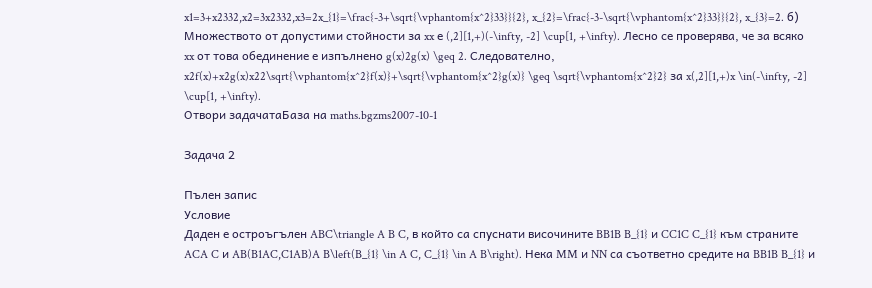x1=3+x2332,x2=3x2332,x3=2x_{1}=\frac{-3+\sqrt{\vphantom{x^2}33}}{2}, x_{2}=\frac{-3-\sqrt{\vphantom{x^2}33}}{2}, x_{3}=2. б) Множеството от допустими стойности за xx е (,2][1,+)(-\infty, -2] \cup[1, +\infty). Лесно се проверява, че за всяко xx от това обединение е изпълнено g(x)2g(x) \geq 2. Следователно, x2f(x)+x2g(x)x22\sqrt{\vphantom{x^2}f(x)}+\sqrt{\vphantom{x^2}g(x)} \geq \sqrt{\vphantom{x^2}2} за x(,2][1,+)x \in(-\infty, -2] \cup[1, +\infty).
Отвори задачатаБаза на maths.bgzms2007-10-1

Задача 2

Пълен запис
Условие
Даден е остроъгълен ABC\triangle A B C, в който са спуснати височините BB1B B_{1} и CC1C C_{1} към страните ACA C и AB(B1AC,C1AB)A B\left(B_{1} \in A C, C_{1} \in A B\right). Нека MM и NN са съответно средите на BB1B B_{1} и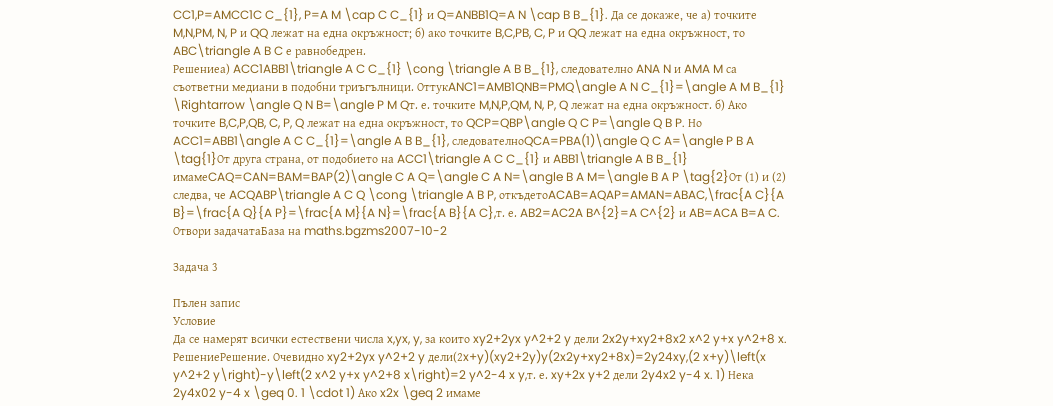CC1,P=AMCC1C C_{1}, P=A M \cap C C_{1} и Q=ANBB1Q=A N \cap B B_{1}. Да се докаже, че а) точките M,N,PM, N, P и QQ лежат на една окръжност; б) ако точките B,C,PB, C, P и QQ лежат на една окръжност, то ABC\triangle A B C е равнобедрен.
Решениеа) ACC1ABB1\triangle A C C_{1} \cong \triangle A B B_{1}, следователно ANA N и AMA M са съответни медиани в подобни триъгълници. ОттукANC1=AMB1QNB=PMQ\angle A N C_{1}=\angle A M B_{1} \Rightarrow \angle Q N B=\angle P M Qт. е. точките M,N,P,QM, N, P, Q лежат на една окръжност. б) Ако точките B,C,P,QB, C, P, Q лежат на една окръжност, то QCP=QBP\angle Q C P=\angle Q B P. Но ACC1=ABB1\angle A C C_{1}=\angle A B B_{1}, следователноQCA=PBA(1)\angle Q C A=\angle P B A \tag{1}От друга страна, от подобието на ACC1\triangle A C C_{1} и ABB1\triangle A B B_{1} имамеCAQ=CAN=BAM=BAP(2)\angle C A Q=\angle C A N=\angle B A M=\angle B A P \tag{2}От (1) и (2) следва, че ACQABP\triangle A C Q \cong \triangle A B P, откъдетоACAB=AQAP=AMAN=ABAC,\frac{A C}{A B}=\frac{A Q}{A P}=\frac{A M}{A N}=\frac{A B}{A C},т. е. AB2=AC2A B^{2}=A C^{2} и AB=ACA B=A C.
Отвори задачатаБаза на maths.bgzms2007-10-2

Задача 3

Пълен запис
Условие
Да се намерят всички естествени числа x,yx, y, за които xy2+2yx y^2+2 y дели 2x2y+xy2+8x2 x^2 y+x y^2+8 x.
РешениеРешение. Очевидно xy2+2yx y^2+2 y дели(2x+y)(xy2+2y)y(2x2y+xy2+8x)=2y24xy,(2 x+y)\left(x y^2+2 y\right)-y\left(2 x^2 y+x y^2+8 x\right)=2 y^2-4 x y,т. е. xy+2x y+2 дели 2y4x2 y-4 x. 1) Нека 2y4x02 y-4 x \geq 0. 1 \cdot 1) Ако x2x \geq 2 имаме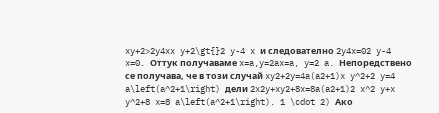xy+2>2y4xx y+2\gt{}2 y-4 x и следователно 2y4x=02 y-4 x=0. Оттук получаваме x=a,y=2ax=a, y=2 a. Непоредствено се получава, че в този случай xy2+2y=4a(a2+1)x y^2+2 y=4 a\left(a^2+1\right) дели 2x2y+xy2+8x=8a(a2+1)2 x^2 y+x y^2+8 x=8 a\left(a^2+1\right). 1 \cdot 2) Ако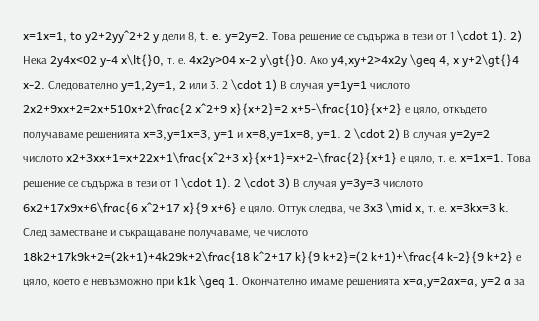x=1x=1, to y2+2yy^2+2 y дели 8, t. e. y=2y=2. Това решение се съдържа в тези от 1 \cdot 1). 2) Нека 2y4x<02 y-4 x\lt{}0, т. е. 4x2y>04 x-2 y\gt{}0. Ако y4,xy+2>4x2y \geq 4, x y+2\gt{}4 x-2. Следователно y=1,2y=1, 2 или 3. 2 \cdot 1) В случая y=1y=1 числото 2x2+9xx+2=2x+510x+2\frac{2 x^2+9 x}{x+2}=2 x+5-\frac{10}{x+2} е цяло, откъдето получаваме решенията x=3,y=1x=3, y=1 и x=8,y=1x=8, y=1. 2 \cdot 2) В случая y=2y=2 числото x2+3xx+1=x+22x+1\frac{x^2+3 x}{x+1}=x+2-\frac{2}{x+1} е цяло, т. е. x=1x=1. Това решение се съдържа в тези от 1 \cdot 1). 2 \cdot 3) В случая y=3y=3 числото 6x2+17x9x+6\frac{6 x^2+17 x}{9 x+6} е цяло. Оттук следва, че 3x3 \mid x, т. е. x=3kx=3 k. След заместване и съкращаване получаваме, че числото 18k2+17k9k+2=(2k+1)+4k29k+2\frac{18 k^2+17 k}{9 k+2}=(2 k+1)+\frac{4 k-2}{9 k+2} е цяло, което е невъзможно при k1k \geq 1. Окончателно имаме решенията x=a,y=2ax=a, y=2 a за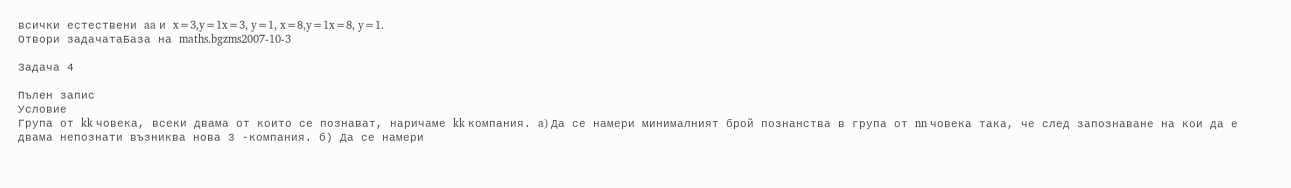всички естествени aa и x=3,y=1x=3, y=1, x=8,y=1x=8, y=1.
Отвори задачатаБаза на maths.bgzms2007-10-3

Задача 4

Пълен запис
Условие
Група от kk човека, всеки двама от които се познават, наричаме kk компания. a) Да се намери минималният брой познанства в група от nn човека така, че след запознаване на кои да е двама непознати възниква нова 3 -компания. б) Да се намери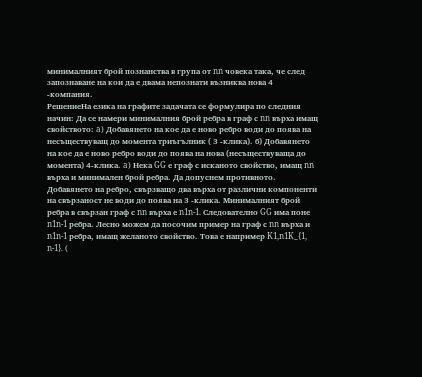минималният брой познанства в група от nn човека така, че след запознаване на кои да е двама непознати възниква нова 4 -компания.
РешениеНа езика на графите задачата се формулира по следния начин: Да се намери минималния брой ребра в граф с nn върха имащ свойството: a) Добавянето на кое да е ново ребро води до поява на несъществуващ до момента триъгълник ( 3 -клика). б) Добавянето на кое да е ново ребро води до поява на нова (несъществуваща до момента) 4-клика. a) Нека GG е граф с исканото свойство, имащ nn върха и минимален брой ребра. Да допуснем противното. Добавянето на ребро, свързващо два върха от различни компоненти на свързаност не води до поява на 3 -клика. Минималният брой ребра в свързан граф с nn върха е n1n-1. Следователно GG има поне n1n-1 ребра. Лесно можем да посочим пример на граф с nn върха и n1n-1 ребра, имащ желаното свойство. Това е например K1,n1K_{1, n-1}. (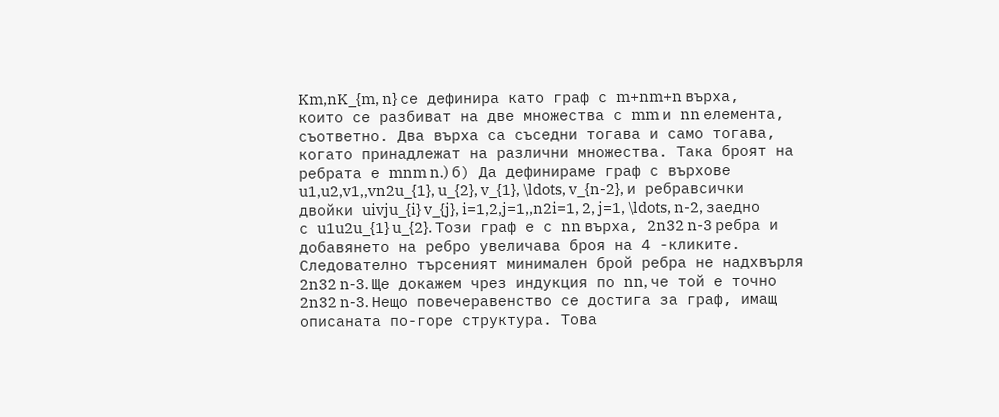Km,nK_{m, n} се дефинира като граф с m+nm+n върха, които се разбиват на две множества с mm и nn елемента, съответно. Два върха са съседни тогава и само тогава, когато принадлежат на различни множества. Така броят на ребрата е mnm n.) б) Да дефинираме граф с върхове u1,u2,v1,,vn2u_{1}, u_{2}, v_{1}, \ldots, v_{n-2}, и ребравсички двойки uivju_{i} v_{j}, i=1,2,j=1,,n2i=1, 2, j=1, \ldots, n-2, заедно с u1u2u_{1} u_{2}. Този граф е с nn върха, 2n32 n-3 ребра и добавянето на ребро увеличава броя на 4 -кликите. Следователно търсеният минимален брой ребра не надхвърля 2n32 n-3. Ще докажем чрез индукция по nn, че той е точно 2n32 n-3. Нещо повечеравенство се достига за граф, имащ описаната по-горе структура. Това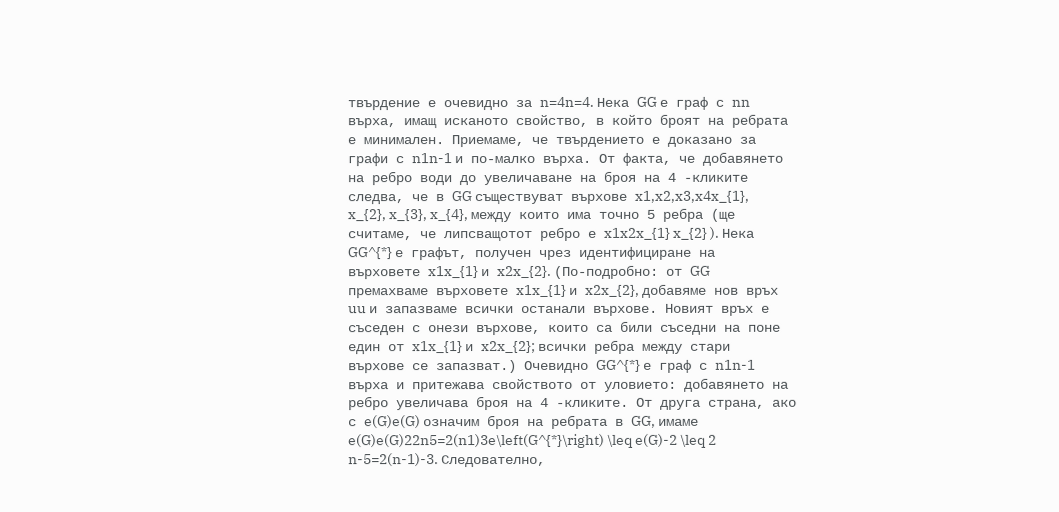твърдение е очевидно за n=4n=4. Нека GG е граф с nn върха, имащ исканото свойство, в който броят на ребрата е минимален. Приемаме, че твърдението е доказано за графи с n1n-1 и по-малко върха. От факта, че добавянето на ребро води до увеличаване на броя на 4 -кликите следва, че в GG съществуват върхове x1,x2,x3,x4x_{1}, x_{2}, x_{3}, x_{4}, между които има точно 5 ребра (ще считаме, че липсващотот ребро е x1x2x_{1} x_{2} ). Нека GG^{*} е графът, получен чрез идентифициране на върховете x1x_{1} и x2x_{2}. (По-подробно: от GG премахваме върховете x1x_{1} и x2x_{2}, добавяме нов връх uu и запазваме всички останали върхове. Новият връх е съседен с онези върхове, които са били съседни на поне един от x1x_{1} и x2x_{2}; всички ребра между стари върхове се запазват.) Очевидно GG^{*} е граф с n1n-1 върха и притежава свойството от уловието: добавянето на ребро увеличава броя на 4 -кликите. От друга страна, ако с e(G)e(G) означим броя на ребрата в GG, имаме e(G)e(G)22n5=2(n1)3e\left(G^{*}\right) \leq e(G)-2 \leq 2 n-5=2(n-1)-3. Следователно,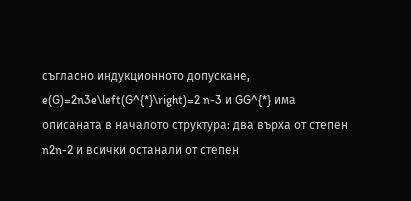съгласно индукционното допускане, e(G)=2n3e\left(G^{*}\right)=2 n-3 и GG^{*} има описаната в началото структура: два върха от степен n2n-2 и всички останали от степен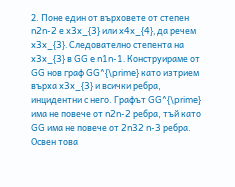2. Поне един от върховете от степен n2n-2 е x3x_{3} или x4x_{4}, да речем x3x_{3}. Следователно степента на x3x_{3} в GG e n1n-1. Конструираме от GG нов граф GG^{\prime} като изтрием върха x3x_{3} и всички ребра, инцидентни с него. Графът GG^{\prime} има не повече от n2n-2 ребра, тъй като GG има не повече от 2n32 n-3 ребра. Освен това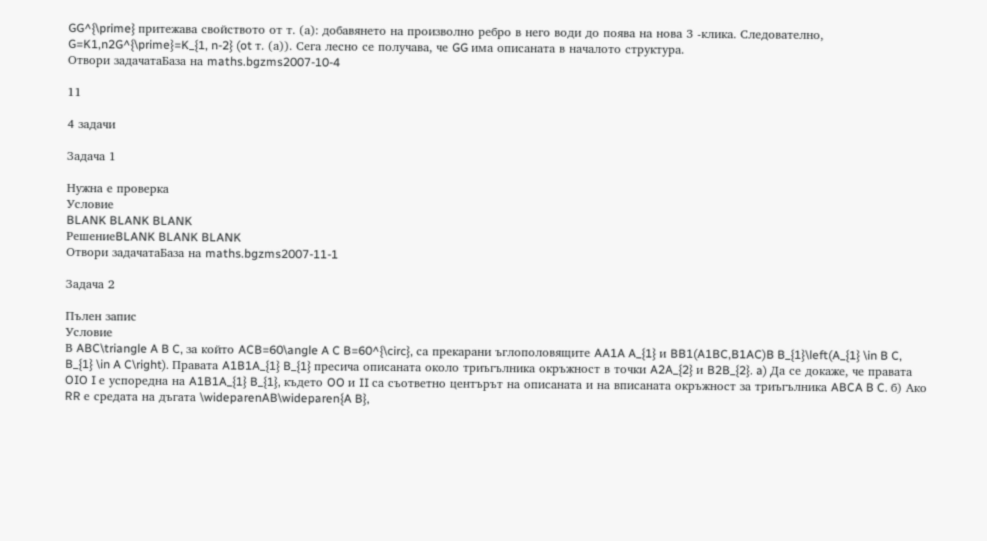GG^{\prime} притежава свойството от т. (а): добавянето на произволно ребро в него води до поява на нова 3 -клика. Следователно, G=K1,n2G^{\prime}=K_{1, n-2} (ot т. (а)). Сега лесно се получава, че GG има описаната в началото структура.
Отвори задачатаБаза на maths.bgzms2007-10-4

11

4 задачи

Задача 1

Нужна е проверка
Условие
BLANK BLANK BLANK
РешениеBLANK BLANK BLANK
Отвори задачатаБаза на maths.bgzms2007-11-1

Задача 2

Пълен запис
Условие
В ABC\triangle A B C, за който ACB=60\angle A C B=60^{\circ}, са прекарани ъглополовящите AA1A A_{1} и BB1(A1BC,B1AC)B B_{1}\left(A_{1} \in B C, B_{1} \in A C\right). Правата A1B1A_{1} B_{1} пресича описаната около триъгълника окръжност в точки A2A_{2} и B2B_{2}. a) Да се докаже, че правата OIO I е успоредна на A1B1A_{1} B_{1}, където OO и II са съответно центърът на описаната и на вписаната окръжност за триъгълника ABCA B C. б) Ако RR е средата на дъгата \wideparenAB\wideparen{A B},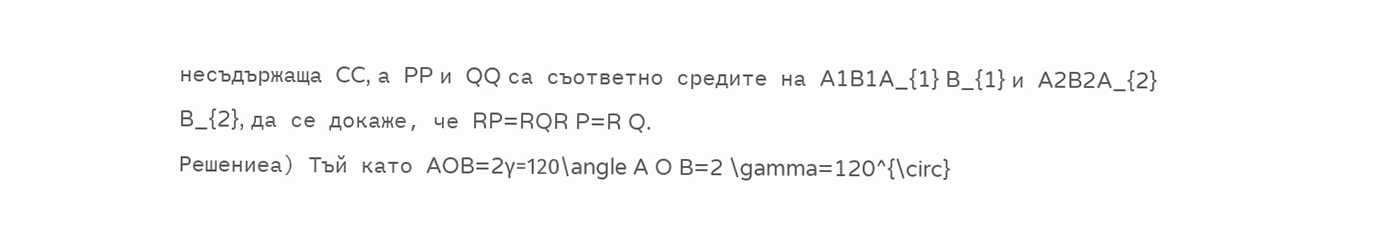несъдържаща CC, а PP и QQ са съответно средите на A1B1A_{1} B_{1} и A2B2A_{2} B_{2}, да се докаже, че RP=RQR P=R Q.
Решениеа) Тъй като AOB=2γ=120\angle A O B=2 \gamma=120^{\circ}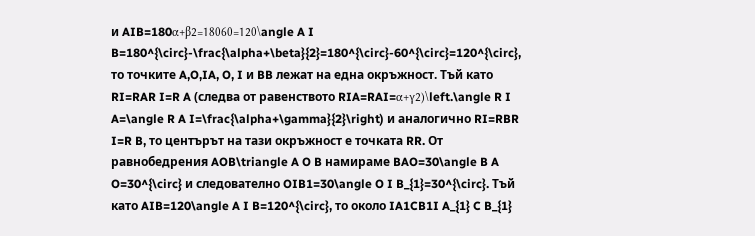и AIB=180α+β2=18060=120\angle A I B=180^{\circ}-\frac{\alpha+\beta}{2}=180^{\circ}-60^{\circ}=120^{\circ}, то точките A,O,IA, O, I и BB лежат на една окръжност. Тъй като RI=RAR I=R A (следва от равенството RIA=RAI=α+γ2)\left.\angle R I A=\angle R A I=\frac{\alpha+\gamma}{2}\right) и аналогично RI=RBR I=R B, то центърът на тази окръжност е точката RR. От равнобедрения AOB\triangle A O B намираме BAO=30\angle B A O=30^{\circ} и следователно OIB1=30\angle O I B_{1}=30^{\circ}. Тъй като AIB=120\angle A I B=120^{\circ}, то около IA1CB1I A_{1} C B_{1}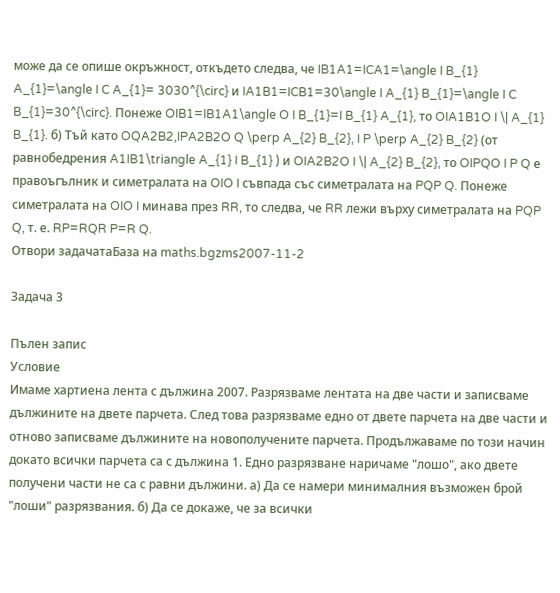може да се опише окръжност, откъдето следва, че IB1A1=ICA1=\angle I B_{1} A_{1}=\angle I C A_{1}= 3030^{\circ} и IA1B1=ICB1=30\angle I A_{1} B_{1}=\angle I C B_{1}=30^{\circ}. Понеже OIB1=IB1A1\angle O I B_{1}=I B_{1} A_{1}, то OIA1B1O I \| A_{1} B_{1}. б) Тъй като OQA2B2,IPA2B2O Q \perp A_{2} B_{2}, I P \perp A_{2} B_{2} (от равнобедрения A1IB1\triangle A_{1} I B_{1} ) и OIA2B2O I \| A_{2} B_{2}, то OIPQO I P Q е правоъгълник и симетралата на OIO I съвпада със симетралата на PQP Q. Понеже симетралата на OIO I минава през RR, то следва, че RR лежи върху симетралата на PQP Q, т. е. RP=RQR P=R Q.
Отвори задачатаБаза на maths.bgzms2007-11-2

Задача 3

Пълен запис
Условие
Имаме хартиена лента с дължина 2007. Разрязваме лентата на две части и записваме дължините на двете парчета. След това разрязваме едно от двете парчета на две части и отново записваме дължините на новополучените парчета. Продължаваме по този начин докато всички парчета са с дължина 1. Едно разрязване наричаме "лошо", ако двете получени части не са с равни дължини. а) Да се намери минималния възможен брой "лоши" разрязвания. б) Да се докаже, че за всички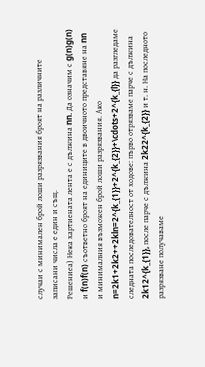случаи с минимален брой лоши разрязвания броят на различните записани числа е един и същ.
Решениеа) Нека хартиената лента е с дължина nn. Да означим с g(n)g(n) и f(n)f(n) съответно броят на единиците в двоичното представяне на nn и минималния възможен брой лоши разрязвания. Ако n=2k1+2k2++2kln=2^{k_{1}}+2^{k_{2}}+\cdots+2^{k_{l}} да разгледаме следната последователност от ходове: първо отрязваме парче с дължина 2k12^{k_{1}}, после парче с дължина 2k22^{k_{2}} и т. н. На последното разрязване получаваме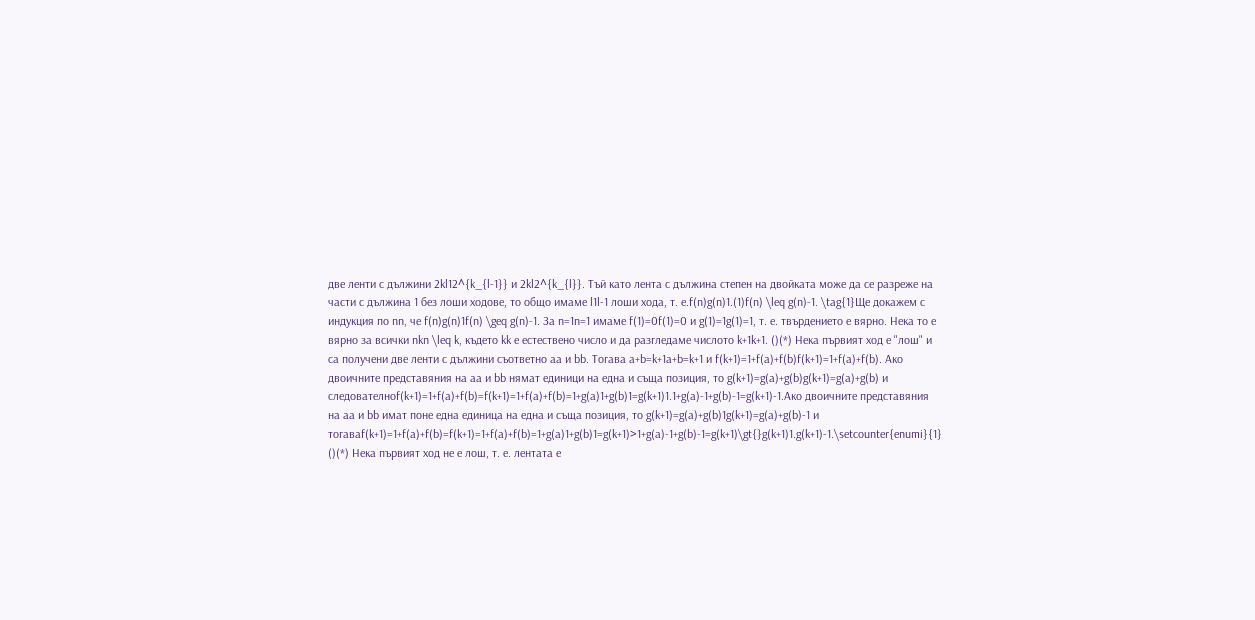две ленти с дължини 2kl12^{k_{l-1}} и 2kl2^{k_{l}}. Тъй като лента с дължина степен на двойката може да се разреже на части с дължина 1 без лоши ходове, то общо имаме l1l-1 лоши хода, т. е.f(n)g(n)1.(1)f(n) \leq g(n)-1. \tag{1}Ще докажем с индукция по nn, че f(n)g(n)1f(n) \geq g(n)-1. За n=1n=1 имаме f(1)=0f(1)=0 и g(1)=1g(1)=1, т. е. твърдението е вярно. Нека то е вярно за всички nkn \leq k, където kk е естествено число и да разгледаме числото k+1k+1. ()(*) Нека първият ход е "лош" и са получени две ленти с дължини съответно aa и bb. Тогава a+b=k+1a+b=k+1 и f(k+1)=1+f(a)+f(b)f(k+1)=1+f(a)+f(b). Ако двоичните представяния на aa и bb нямат единици на една и съща позиция, то g(k+1)=g(a)+g(b)g(k+1)=g(a)+g(b) и следователноf(k+1)=1+f(a)+f(b)=f(k+1)=1+f(a)+f(b)=1+g(a)1+g(b)1=g(k+1)1.1+g(a)-1+g(b)-1=g(k+1)-1.Ако двоичните представяния на aa и bb имат поне една единица на една и съща позиция, то g(k+1)=g(a)+g(b)1g(k+1)=g(a)+g(b)-1 и тогаваf(k+1)=1+f(a)+f(b)=f(k+1)=1+f(a)+f(b)=1+g(a)1+g(b)1=g(k+1)>1+g(a)-1+g(b)-1=g(k+1)\gt{}g(k+1)1.g(k+1)-1.\setcounter{enumi}{1} ()(*) Нека първият ход не е лош, т. е. лентата е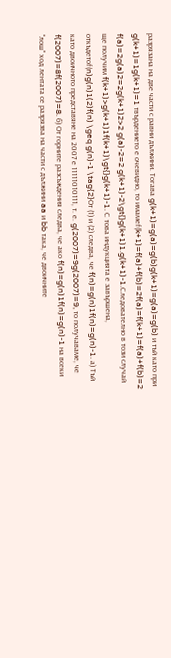разрязана на две части с равни дължини. Тогава g(k+1)=g(a)=g(b)g(k+1)=g(a)=g(b) и тъй като при g(k+1)=1g(k+1)=1 твърдението е очевидно, то имамеf(k+1)=f(a)+f(b)=2f(a)=f(k+1)=f(a)+f(b)=2 f(a)=2g(a)2=2g(k+1)2>2 g(a)-2=2 g(k+1)-2\gt{}g(k+1)1.g(k+1)-1.Следователно в този случай ще получим f(k+1)>g(k+1)1f(k+1)\gt{}g(k+1)-1. С това индукцията е завършена, откъдетоf(n)g(n)1(2)f(n) \geq g(n)-1 \tag{2}От (1) и (2) следва, че f(n)=g(n)1f(n)=g(n)-1. а) Тъй като двоичното представяне на 2007 е 11111010111, т. е. g(2007)=9g(2007)=9, то получаваме, че f(2007)=8f(2007)=8. б) От горните разсъждения следва, че ако f(n)=g(n)1f(n)=g(n)-1 на всеки "лош" ход лентата се разрязва на части с дължини aa и bb така, че двоичните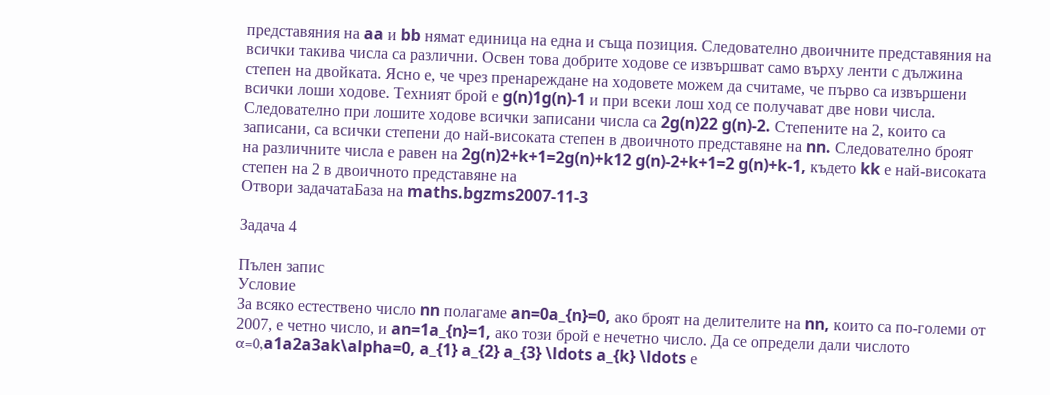представяния на aa и bb нямат единица на една и съща позиция. Следователно двоичните представяния на всички такива числа са различни. Освен това добрите ходове се извършват само върху ленти с дължина степен на двойката. Ясно е, че чрез пренареждане на ходовете можем да считаме, че първо са извършени всички лоши ходове. Техният брой е g(n)1g(n)-1 и при всеки лош ход се получават две нови числа. Следователно при лошите ходове всички записани числа са 2g(n)22 g(n)-2. Степените на 2, които са записани, са всички степени до най-високата степен в двоичното представяне на nn. Следователно броят на различните числа е равен на 2g(n)2+k+1=2g(n)+k12 g(n)-2+k+1=2 g(n)+k-1, където kk е най-високата степен на 2 в двоичното представяне на
Отвори задачатаБаза на maths.bgzms2007-11-3

Задача 4

Пълен запис
Условие
За всяко естествено число nn полагаме an=0a_{n}=0, ако броят на делителите на nn, които са по-големи от 2007, е четно число, и an=1a_{n}=1, ако този брой е нечетно число. Да се определи дали числото α=0,a1a2a3ak\alpha=0, a_{1} a_{2} a_{3} \ldots a_{k} \ldots е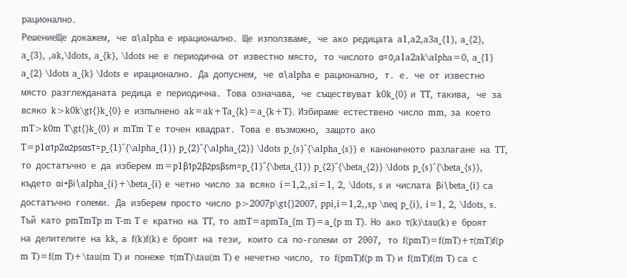рационално.
РешениеЩе докажем, че α\alpha е ирационално. Ще използваме, че ако редицата a1,a2,a3a_{1}, a_{2}, a_{3}, ,ak,\ldots, a_{k}, \ldots не е периодична от известно място, то числото α=0,a1a2ak\alpha=0, a_{1} a_{2} \ldots a_{k} \ldots е ирационално. Да допуснем, че α\alpha е рационално, т. е. че от известно място разглежданата редица е периодична. Това означава, че съществуват k0k_{0} и TT, такива, че за всяко k>k0k\gt{}k_{0} е изпълнено ak=ak+Ta_{k}=a_{k+T}. Избираме естествено число mm, за което mT>k0m T\gt{}k_{0} и mTm T е точен квадрат. Това е възможно, защото ако T=p1α1p2α2psαsT=p_{1}^{\alpha_{1}} p_{2}^{\alpha_{2}} \ldots p_{s}^{\alpha_{s}} е каноничното разлагане на TT, то достатъчно е да изберем m=p1β1p2β2psβsm=p_{1}^{\beta_{1}} p_{2}^{\beta_{2}} \ldots p_{s}^{\beta_{s}}, където αi+βi\alpha_{i}+\beta_{i} е четно число за всяко i=1,2,,si=1, 2, \ldots, s и числата βi\beta_{i} са достатъчно големи. Да изберем просто число p>2007p\gt{}2007, ppi,i=1,2,,sp \neq p_{i}, i=1, 2, \ldots, s. Тъй като pmTmTp m T-m T е кратно на TT, то amT=apmTa_{m T}=a_{p m T}. Но ако τ(k)\tau(k) е броят на делителите на kk, а f(k)f(k) е броят на тези, които са по-големи от 2007, то f(pmT)=f(mT)+τ(mT)f(p m T)=f(m T)+\tau(m T) и понеже τ(mT)\tau(m T) е нечетно число, то f(pmT)f(p m T) и f(mT)f(m T) са с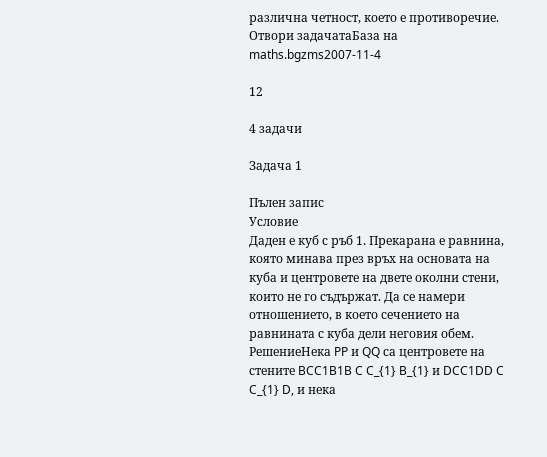различна четност, което е противоречие.
Отвори задачатаБаза на maths.bgzms2007-11-4

12

4 задачи

Задача 1

Пълен запис
Условие
Даден е куб с ръб 1. Прекарана е равнина, която минава през връх на основата на куба и центровете на двете околни стени, които не го съдържат. Да се намери отношението, в което сечението на равнината с куба дели неговия обем.
РешениеНека PP и QQ са центровете на стените BCC1B1B C C_{1} B_{1} и DCC1DD C C_{1} D, и нека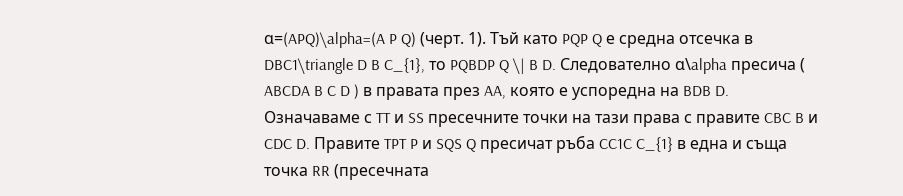α=(APQ)\alpha=(A P Q) (черт. 1). Тъй като PQP Q е средна отсечка в DBC1\triangle D B C_{1}, то PQBDP Q \| B D. Следователно α\alpha пресича ( ABCDA B C D ) в правата през AA, която е успоредна на BDB D. Означаваме с TT и SS пресечните точки на тази права с правите CBC B и CDC D. Правите TPT P и SQS Q пресичат ръба CC1C C_{1} в една и съща точка RR (пресечната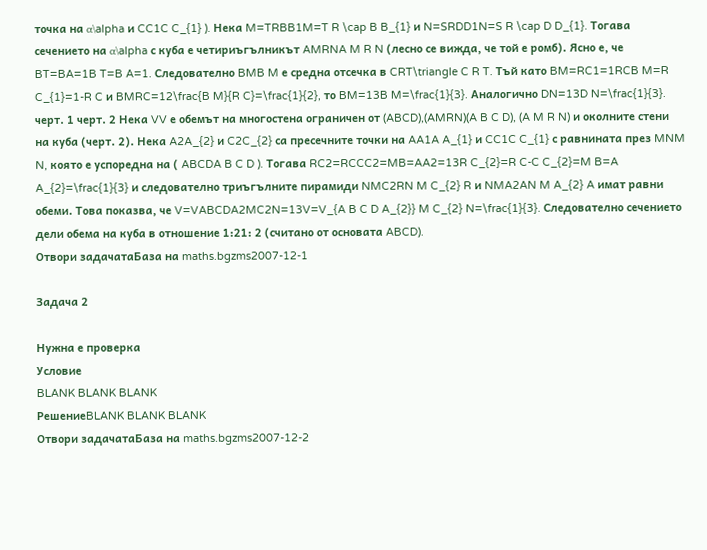точка на α\alpha и CC1C C_{1} ). Нека M=TRBB1M=T R \cap B B_{1} и N=SRDD1N=S R \cap D D_{1}. Тогава сечението на α\alpha с куба е четириъгълникът AMRNA M R N (лесно се вижда, че той е ромб). Ясно е, че BT=BA=1B T=B A=1. Следователно BMB M е средна отсечка в CRT\triangle C R T. Тъй като BM=RC1=1RCB M=R C_{1}=1-R C и BMRC=12\frac{B M}{R C}=\frac{1}{2}, то BM=13B M=\frac{1}{3}. Аналогично DN=13D N=\frac{1}{3}. черт. 1 черт. 2 Нека VV е обемът на многостена ограничен от (ABCD),(AMRN)(A B C D), (A M R N) и околните стени на куба (черт. 2). Нека A2A_{2} и C2C_{2} са пресечните точки на AA1A A_{1} и CC1C C_{1} с равнината през MNM N, която е успоредна на ( ABCDA B C D ). Тогава RC2=RCCC2=MB=AA2=13R C_{2}=R C-C C_{2}=M B=A A_{2}=\frac{1}{3} и следователно триъгълните пирамиди NMC2RN M C_{2} R и NMA2AN M A_{2} A имат равни обеми. Това показва, че V=VABCDA2MC2N=13V=V_{A B C D A_{2}} M C_{2} N=\frac{1}{3}. Следователно сечението дели обема на куба в отношение 1:21: 2 (считано от основата ABCD).
Отвори задачатаБаза на maths.bgzms2007-12-1

Задача 2

Нужна е проверка
Условие
BLANK BLANK BLANK
РешениеBLANK BLANK BLANK
Отвори задачатаБаза на maths.bgzms2007-12-2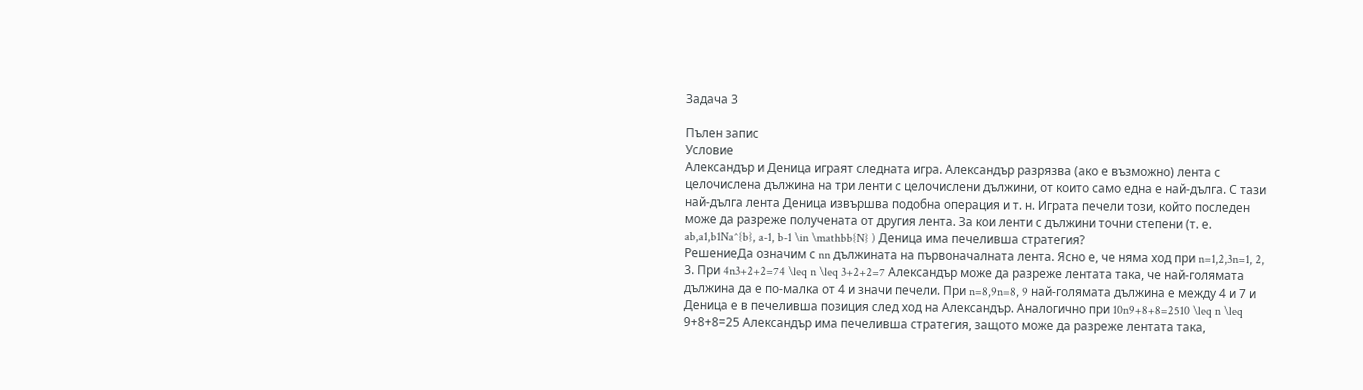Задача 3

Пълен запис
Условие
Александър и Деница играят следната игра. Александър разрязва (ако е възможно) лента с целочислена дължина на три ленти с целочислени дължини, от които само една е най-дълга. С тази най-дълга лента Деница извършва подобна операция и т. н. Играта печели този, който последен може да разреже получената от другия лента. За кои ленти с дължини точни степени (т. е. ab,a1,b1Na^{b}, a-1, b-1 \in \mathbb{N} ) Деница има печеливша стратегия?
РешениеДа означим с nn дължината на първоначалната лента. Ясно е, че няма ход при n=1,2,3n=1, 2, 3. При 4n3+2+2=74 \leq n \leq 3+2+2=7 Александър може да разреже лентата така, че най-голямата дължина да е по-малка от 4 и значи печели. При n=8,9n=8, 9 най-голямата дължина е между 4 и 7 и Деница е в печеливша позиция след ход на Александър. Аналогично при 10n9+8+8=2510 \leq n \leq 9+8+8=25 Александър има печеливша стратегия, защото може да разреже лентата така,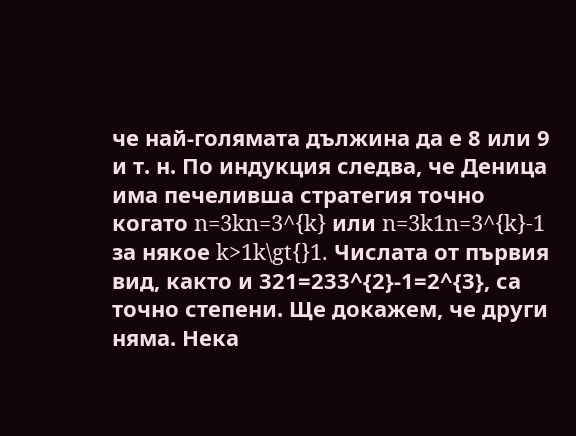че най-голямата дължина да е 8 или 9 и т. н. По индукция следва, че Деница има печеливша стратегия точно когато n=3kn=3^{k} или n=3k1n=3^{k}-1 за някое k>1k\gt{}1. Числата от първия вид, както и 321=233^{2}-1=2^{3}, са точно степени. Ще докажем, че други няма. Нека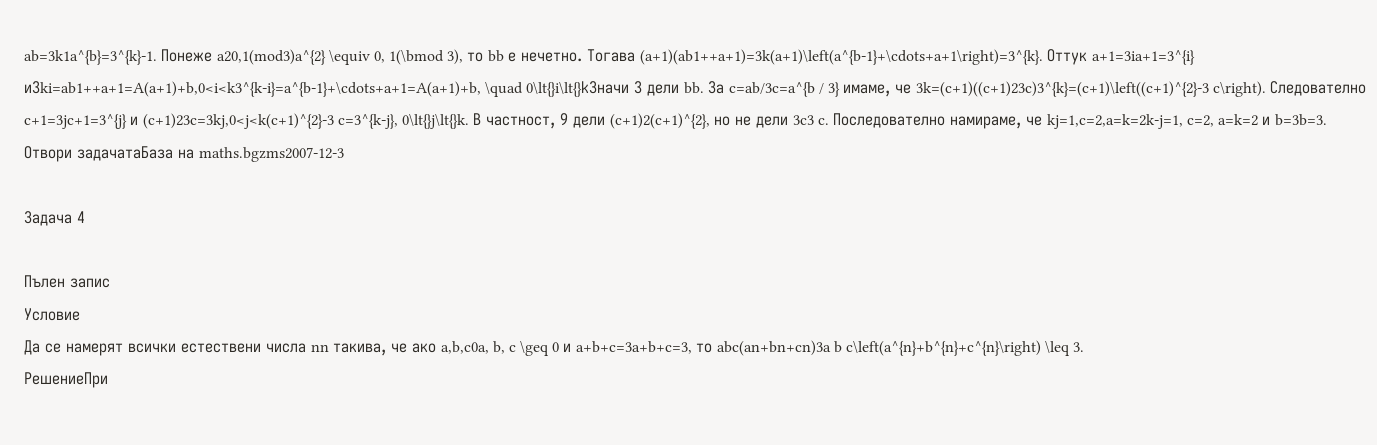ab=3k1a^{b}=3^{k}-1. Понеже a20,1(mod3)a^{2} \equiv 0, 1(\bmod 3), то bb е нечетно. Тогава (a+1)(ab1++a+1)=3k(a+1)\left(a^{b-1}+\cdots+a+1\right)=3^{k}. Оттук a+1=3ia+1=3^{i} и3ki=ab1++a+1=A(a+1)+b,0<i<k3^{k-i}=a^{b-1}+\cdots+a+1=A(a+1)+b, \quad 0\lt{}i\lt{}kЗначи 3 дели bb. За c=ab/3c=a^{b / 3} имаме, че 3k=(c+1)((c+1)23c)3^{k}=(c+1)\left((c+1)^{2}-3 c\right). Следователно c+1=3jc+1=3^{j} и (c+1)23c=3kj,0<j<k(c+1)^{2}-3 c=3^{k-j}, 0\lt{}j\lt{}k. В частност, 9 дели (c+1)2(c+1)^{2}, но не дели 3c3 c. Последователно намираме, че kj=1,c=2,a=k=2k-j=1, c=2, a=k=2 и b=3b=3.
Отвори задачатаБаза на maths.bgzms2007-12-3

Задача 4

Пълен запис
Условие
Да се намерят всички естествени числа nn такива, че ако a,b,c0a, b, c \geq 0 и a+b+c=3a+b+c=3, то abc(an+bn+cn)3a b c\left(a^{n}+b^{n}+c^{n}\right) \leq 3.
РешениеПри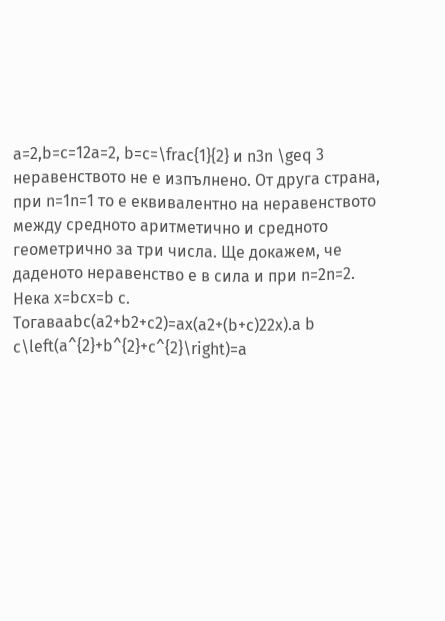a=2,b=c=12a=2, b=c=\frac{1}{2} и n3n \geq 3 неравенството не е изпълнено. От друга страна, при n=1n=1 то е еквивалентно на неравенството между средното аритметично и средното геометрично за три числа. Ще докажем, че даденото неравенство е в сила и при n=2n=2. Нека x=bcx=b c. Тогаваabc(a2+b2+c2)=ax(a2+(b+c)22x).a b c\left(a^{2}+b^{2}+c^{2}\right)=a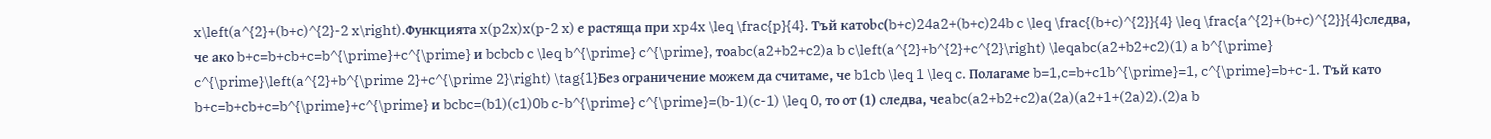x\left(a^{2}+(b+c)^{2}-2 x\right).Функцията x(p2x)x(p-2 x) е растяща при xp4x \leq \frac{p}{4}. Тъй катоbc(b+c)24a2+(b+c)24b c \leq \frac{(b+c)^{2}}{4} \leq \frac{a^{2}+(b+c)^{2}}{4}следва, че ако b+c=b+cb+c=b^{\prime}+c^{\prime} и bcbcb c \leq b^{\prime} c^{\prime}, тоabc(a2+b2+c2)a b c\left(a^{2}+b^{2}+c^{2}\right) \leqabc(a2+b2+c2)(1) a b^{\prime} c^{\prime}\left(a^{2}+b^{\prime 2}+c^{\prime 2}\right) \tag{1}Без ограничение можем да считаме, че b1cb \leq 1 \leq c. Полагаме b=1,c=b+c1b^{\prime}=1, c^{\prime}=b+c-1. Тъй като b+c=b+cb+c=b^{\prime}+c^{\prime} и bcbc=(b1)(c1)0b c-b^{\prime} c^{\prime}=(b-1)(c-1) \leq 0, то от (1) следва, чеabc(a2+b2+c2)a(2a)(a2+1+(2a)2).(2)a b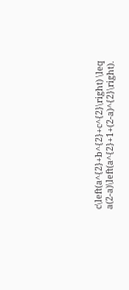c\left(a^{2}+b^{2}+c^{2}\right) \leq a(2-a)\left(a^{2}+1+(2-a)^{2}\right).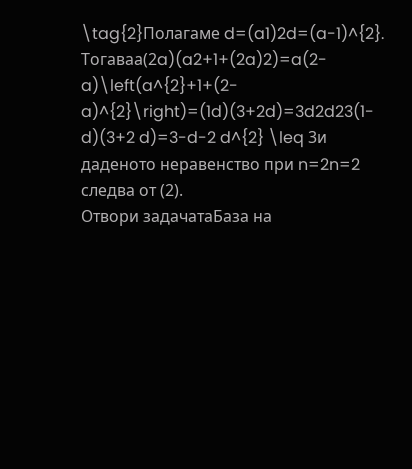\tag{2}Полагаме d=(a1)2d=(a-1)^{2}. Тогаваa(2a)(a2+1+(2a)2)=a(2-a)\left(a^{2}+1+(2-a)^{2}\right)=(1d)(3+2d)=3d2d23(1-d)(3+2 d)=3-d-2 d^{2} \leq 3и даденото неравенство при n=2n=2 следва от (2).
Отвори задачатаБаза на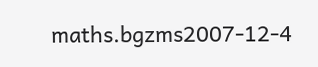maths.bgzms2007-12-4